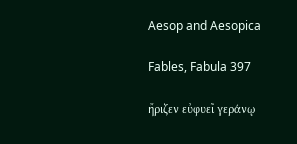Aesop and Aesopica

Fables, Fabula 397

ἤριζεν εὐφυεῖ γεράνῳ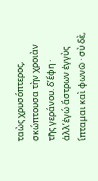ταὼς χρυσόπτερος, σκώπτουσα τὴν χροιὰν τῆς γεράνου. δ’ἔφη · ἀλλ’ἐγώ ἄστρων ἐγγὺς ἵπταμαι καὶ φωνῶ · σὺ δὲ,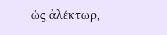ὡς ἀλέκτωρ,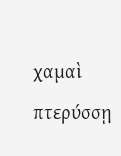χαμαὶ πτερύσσῃ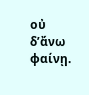οὐ δ’ἄνω φαίνῃ.